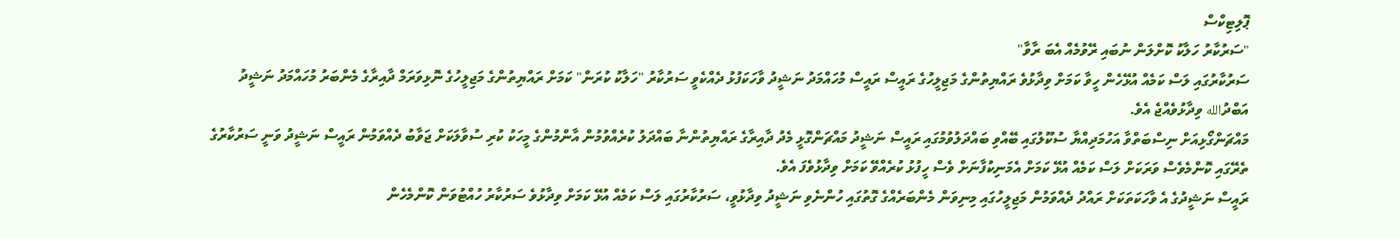ޕޮލިޓިކްސް
"ސަރުކާރު ހަލާކު ކޮށްލަން ނުބައި ރޭވުމެއް އެބަ ރާވާ"
ސަރުކާރުގައި ލަސް ކަމެއް އުޅޭހެން ހީވާ ކަމަށް ވިދާޅުވެ ރައްޔިތުންގެ މަޖިލީހުގެ ރައީސް ރައީސް މުހައްމަދު ނަޝީދު ވާހަކަފުޅު ދެއްކެވީ ސަރުކާރު "ހަލާކު ކުރަން" ކަމަށް ރައްޔިތުންގެ މަޖިލީހުގެ ނޮޅިވަރަމް ދާއިރާގެ މެންބަރު މުހައްމަދު ނަޝީދު އަބްދުالله ވިދާޅުވެއްޖެ އެވެ.
މައްޗަންގޯޅިއަށް ނިސްބަތްވާ އަހުމަދިއްޔާ ސުކޫލުގައި ބޭއްވި ބައްދަލުވުމުގައި ރައީސް ނަޝީދު މައްޗަންގޮޅީ މެދު ދާއިރާގެ ރައްޔިތުންނާ ބައްދަލު ކުރެއްވުމުން އާންމުންގެ މީހަކު ކުރި ސުވާލަކަށް ޖަވާބު ދެއްވަމުން ރައީސް ނަޝީދު ވަނީ ސަރުކާރުގެ ތެރޭގައި ކޮންމެވެސް ވަރަކަށް ލަސް ކަމެއް އުޅޭ ކަމަށް އެމަނިކުފާނަށް ވެސް ހީފުޅު ކުރެއްވޭ ކަމަށް ވިދާޅުވެފަ އެވެ.
ރައީސް ނަޝީދުގެ އެ ވާހަކަތަކަށް ރައްދު ދެއްވަމުން މަޖިލީހުގައި މިނިވަން މެންބަރެއްގެ ގޮތުގައި ހުންނެވި ނަޝީދު ވިދާޅުވީ، ސަރުކާރުގައި ލަސް ކަމެއް އުޅޭ ކަމަށް ވިދާޅުވެ ސަރުކާރު ހުއްޓުވަން ކޮންމެހެން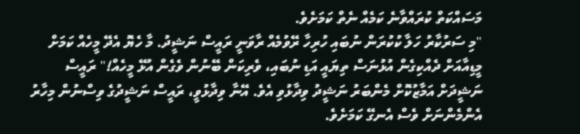މަސައްކަތް ކުރައްވާނެ ކަމެއް ނެތް ކަމަށެވެ.
"މި ސަރުކާރު ހަލާ ކުކުރަން ނުބައި ހުރިހާ ރޭވުމެއް ރާވަނީ ރައީސް ނަޝީދު. މާ ހެޔޮ އެދޭ މީހެއް ކަމަށް މީޑިއާއަށް ދެއްކިގެން އުޅުނަސް ތިޔައީ އަޑި ނުބައި، ވެރިކަން ބޭނުން ވެގެން އުޅޭ މީހެއް!" ރައީސް ނަޝީދަށް އަމާޒުކޮށް މެންބަރު ނަޝީދު ވިދާޅުވި އެވެ. އޭނާ ވިދާޅުވީ، ރައީސް ނަޝީދުގެ ވިސްނުން މިހާރު އެންމެންނަށް ވެސް އެނގޭ ކަމަށެވެ.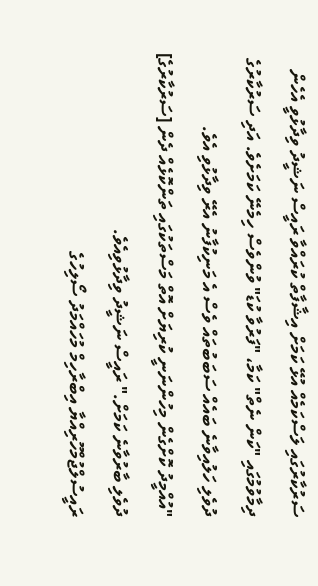ސަރުކާރުގައި ލަސްކަމެއް އުޅޭ ކަމަށް އިޝާފާތް ކުރައްވާ ރައީސް ނަޝީދު ވިދާޅުވީ އެހެން ދިމާވުމުގައި "ކަން ނެތް" ކަމާ، "ފަރުވާ ކުޑަ" ވުންވެސް ހިމެނޭ ކަމަށެވެ. އަދި ސަރުކާރުގެ ދުވެލި ހަލުއިވާނެ ބައެއް ސަބަބުތައް ވެސް އެ މަނިކުފާނު އެރޭ ވިދާޅުވި އެވެ.
"އުއްމީދު ކޮށްގެން މިހުންނަނީ ކުރިޔަށް އޮތް މަސްތަކުގައި ތަންކޮޅެއް ދެން [ސަރުކާރުގެ] ދުވެލި ބާރުވާނެ ކަމަށް." ރައީސް ނަޝީދު ވިދާޅުވިއެވެ.
ރައީސުލްޖުމްހޫރިއްޔާ އިބްރާހިމް މުހައްމަދު ސޯލިހުގެ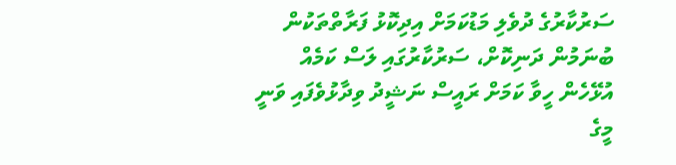ސަރުކާރުގެ ދުވެލި މަޑުކަމަށް އިދިކޮޅު ފަރާތްތަކުން ބުނަމުން ދަނިކޮށް، ސަރުކާރުގައި ލަސް ކަމެއް އުޅޭހެން ހީވާ ކަމަށް ރައީސް ނަޝީދު ވިދާޅުވެފައި ވަނީ މީގެ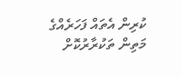ކުރިން އެތައް ފަހަރެއްގެ މަތިން ތަކުރާރުކޮށް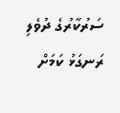ސަރުކާރުގެ ދުވެލި ރަނގަޅު ކަމަށް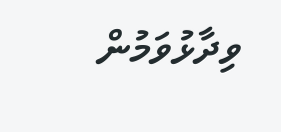ވިދާޅުވަމުން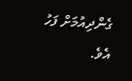ގެންދިއުމަށް ފަހު އެވެ.